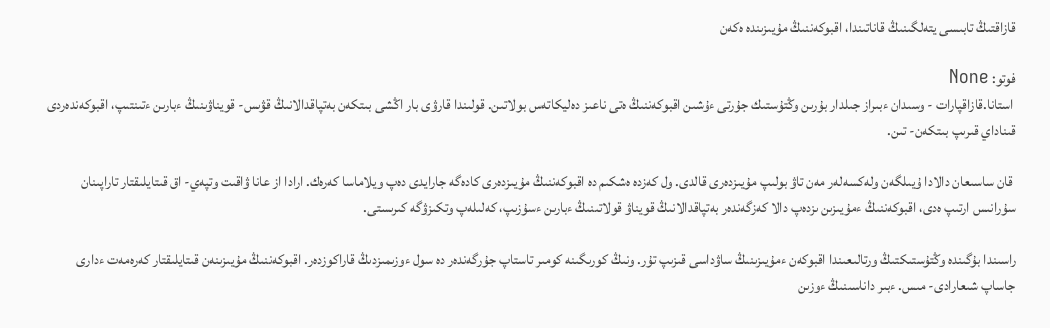قازاقتىڭ تابىسى يتەلگىنىڭ قاناتىندا، اقبوكەننىڭ مۇيىزىندە ەكەن

فوتو: None
 استانا.قازاقپارات - وسىدان ءبىراز جىلدار بۇرىن وڭتۇستىك جۇرتى ءۇشىن اقبوكەننىڭ ەتى ناعىز دەليكاتەس بولاتىن. قولىندا قارۋى بار اڭشى بىتكەن بەتپاقدالانىڭ قۋىس- قويناۋىنىڭ ءبارىن ءتىنتىپ، اقبوكەندەردى قىناداي قىرىپ بىتكەن- تىن.

 قان ساسىعان دالادا ۇيىلگەن ولەكسەلەر مەن تاۋ بولىپ مۇيىزدەرى قالدى. ول كەزدە ەشكىم دە اقبوكەننىڭ مۇيىزدەرى كادەگە جارايدى دەپ ويلاماسا كەرەك. ارادا از عانا ۋاقىت وتپەي- اق قىتايلىقتار تاراپىنان سۇرانىس ارتىپ ەدى، اقبوكەننىڭ ءمۇيىزىن ىزدەپ دالا كەزگەندەر بەتپاقدالانىڭ قويناۋ قولاتىنىڭ ءبارىن ءسۇزىپ، كەلىلەپ وتكىزۋگە كىرىستى.

راسىندا بۇگىندە وڭتۇستىكتىڭ ورتالىعىندا اقبوكەن ءمۇيىزىنىڭ ساۋداسى قىزىپ تۇر. ونىڭ كورىگىنە كومىر تاستاپ جۇرگەندەر دە سول ءوزىمىزدىڭ قاراكوزدەر. اقبوكەننىڭ مۇيىزىنەن قىتايلىقتار كەرەمەت ءدارى جاساپ شىعارادى- مىس. ءبىر داناسىنىڭ ءوزىن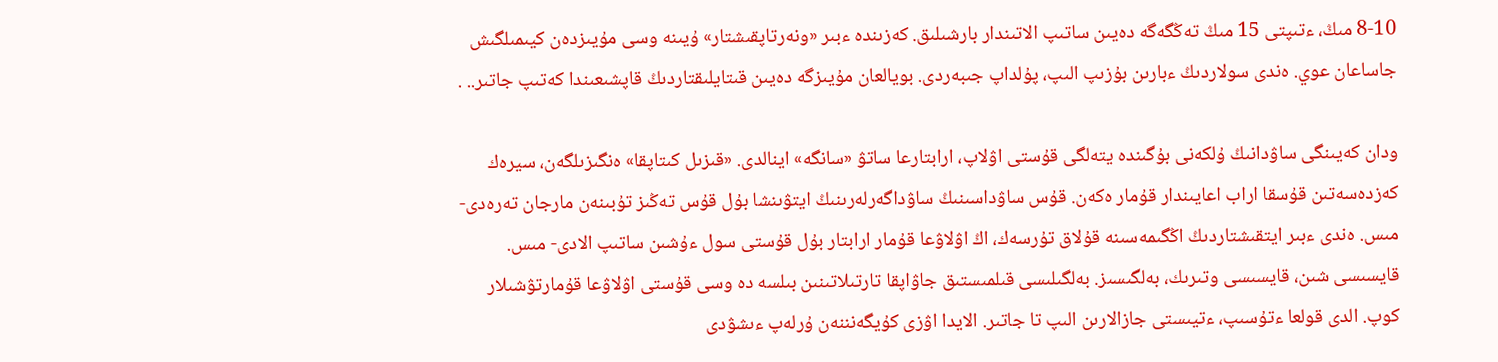8-10 مىڭ، ءتىپتى 15 مىڭ تەڭگەگە دەيىن ساتىپ الاتىندار بارشىلىق. كەزىندە ءبىر «ونەرتاپقىشتار» ۇيىنە وسى مۇيىزدەن كيىمىلگىش جاساعان عوي. ەندى سولاردىڭ ءبارىن بۇزىپ الىپ، پۇلداپ جىبەردى. بويالعان مۇيىزگە دەيىن قىتايلىقتاردىڭ قاپشىعىندا كەتىپ جاتىر.. .

ودان كەيىنگى ساۋدانىڭ ۇلكەنى بۇگىندە يتەلگى قۇستى اۋلاپ، ارابتارعا ساتۋ «سانگە» اينالدى. «قىزىل كىتاپقا» ەنگىزىلگەن، سيرەك كەزدەسەتىن قۇسقا اراب اعايىندار قۇمار ەكەن. قۇس ساۋداسىنىڭ ساۋداگەرلەرىنىڭ ايتۋىنشا بۇل قۇس تەڭىز تۇبىنەن مارجان تەرەدى- مىس. ەندى ءبىر ايتقىشتاردىڭ اڭگىمەسىنە قۇلاق تۇرسەك، اڭ اۋلاۋعا قۇمار ارابتار بۇل قۇستى سول ءۇشىن ساتىپ الادى- مىس. قايسىسى شىن، قايسىسى وتىرىك، بەلگىسىز. بەلگىلىسى قىلمىستىق جاۋاپقا تارتىلاتىنىن بىلسە دە وسى قۇستى اۋلاۋعا قۇمارتۋشىلار كوپ. الدى قولعا ءتۇسىپ، ءتيىستى جازالارىن الىپ تا جاتىر. الايدا اۋزى كۇيگەنننەن ۇرلەپ ءىشۋدى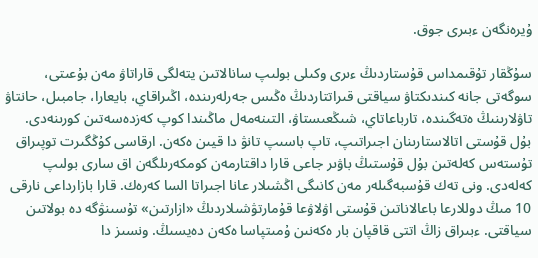ۇيرەنگەن ءبىرى جوق.

سۇڭقار تۇقىمداس قۇستاردىڭ ءىرى وكىلى بولىپ سانالاتىن يتەلگى قاراتاۋ مەن بۇعىتى، سوگەتى جانە كىندىكتاۋ سياقتى قىراتتاردىڭ ەڭىس جەرلەرىندە، اڭىراقاي، بايعارا، جامبىل، حانتاۋ تاۋلارىنىڭ ەتەگىندە، تارباعاتاي، شىڭعىستاۋ، التىنەمەل ماڭىندا كوپ كەزدەسەتىن كورىنەدى. بۇل قۇستى اتالاستارىنان اجىراتىپ، تاپ باسىپ تانۋ دا قيىن ەكەن. ارقاسى كۇڭگىرت توپىراق تۇستەس كەلەتىن بۇل قۇستىڭ باۋىر جاعى قارا داقتارمەن كومكەرىلگەن اق سارى بولىپ كەلەدى. ونى تەك قۇسبەگىلەر مەن كانىگى اڭشىلار عانا اجىراتا السا كەرەك. قارا بازارداعى نارقى 10 مىڭ دوللارعا باعالاناتىن قۇستى اۋلاۋعا قۇمارتۋشىلاردىڭ «ازارتىن» تۇسىنۋگە دە بولاتىن سياقتى. ءبىراق زاڭ اتتى قاقپان بار ەكەنىن ۇمىتپاسا ەكەن دەيسىڭ. ونسىز دا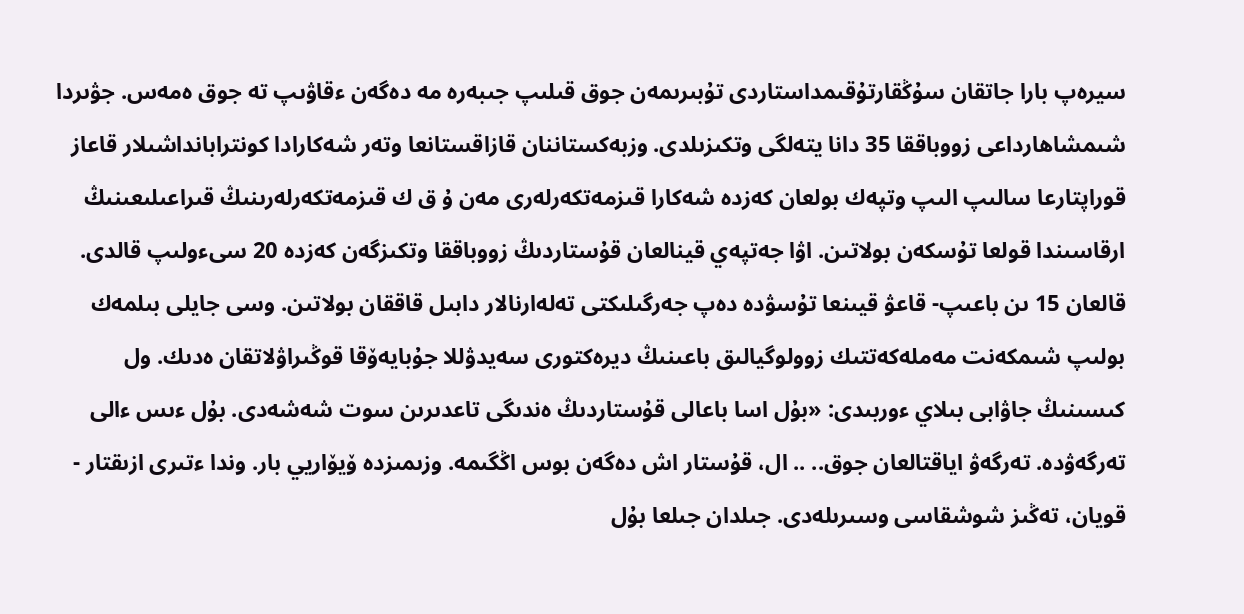سيرەپ بارا جاتقان سۇڭقارتۇقىمداستاردى تۇبىرىمەن جوق قىلىپ جىبەرە مە دەگەن ءقاۋىپ تە جوق ەمەس. جۋىردا شىمشاھارداعى زووباققا 35 دانا يتەلگى وتكىزىلدى. وزبەكستاننان قازاقستانعا وتەر شەكارادا كونترابانداشىلار قاعاز قوراپتارعا سالىپ الىپ وتپەك بولعان كەزدە شەكارا قىزمەتكەرلەرى مەن ۇ ق ك قىزمەتكەرلەرىنىڭ قىراعىلىعىنىڭ ارقاسىندا قولعا تۇسكەن بولاتىن. اۋا جەتپەي قينالعان قۇستاردىڭ زووباققا وتكىزگەن كەزدە 20 سىءولىپ قالدى. قالعان 15 ىن باعىپ- قاعۋ قيىنعا تۇسۋدە دەپ جەرگىلىكتى تەلەارنالار دابىل قاققان بولاتىن. وسى جايلى بىلمەك بولىپ شىمكەنت مەملەكەتتىك زوولوگيالىق باعىنىڭ ديرەكتورى سەيدۋللا جۇبايەۆقا قوڭىراۋلاتقان ەدىك. ول كىسىنىڭ جاۋابى بىلاي ءوربىدى: «بۇل اسا باعالى قۇستاردىڭ ەندىگى تاعدىرىن سوت شەشەدى. بۇل ءىس ءالى تەرگەۋدە. تەرگەۋ اياقتالعان جوق.. .. ال، قۇستار اش دەگەن بوس اڭگىمە. وزىمىزدە ۆيۆاريي بار. وندا ءتىرى ازىقتار - قويان، تەڭىز شوشقاسى وسىرىلەدى. جىلدان جىلعا بۇل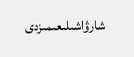شارۋاشىلىعىمىزدى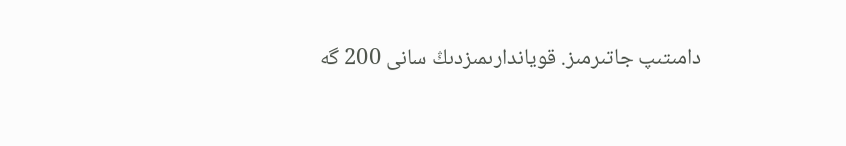دامىتىپ جاتىرمىز. قوياندارىمىزدىڭ سانى 200 گە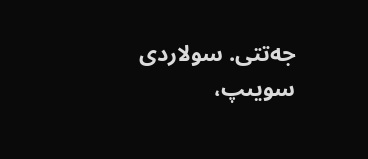جەتتى. سولاردى سويىپ،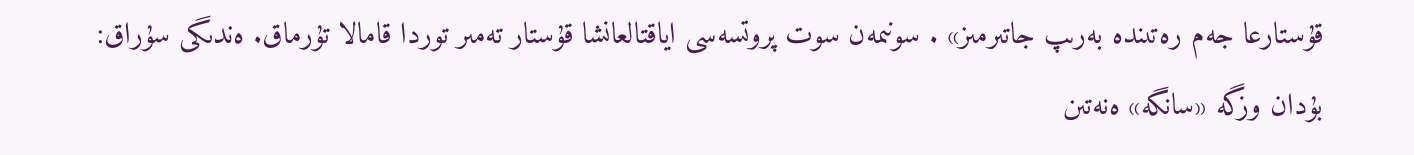قۇستارعا جەم رەتىندە بەرىپ جاتىرمىز» . سونىمەن سوت پروتسەسى اياقتالعانشا قۇستار تەمىر توردا قامالا تۇرماق. ەندىگى سۇراق: بۇدان وزگە «سانگە» ەنەتىن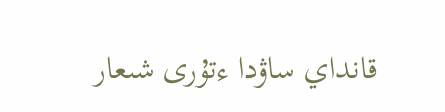قانداي ساۋدا ءتۇرى شىعار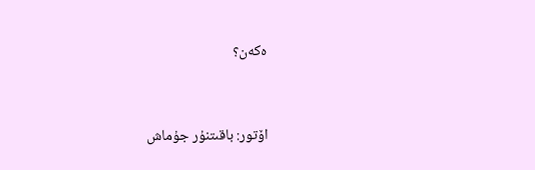ەكەن؟



اۆتور: باقىتنۇر جۇماش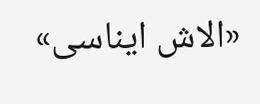«الاش ايناسى»